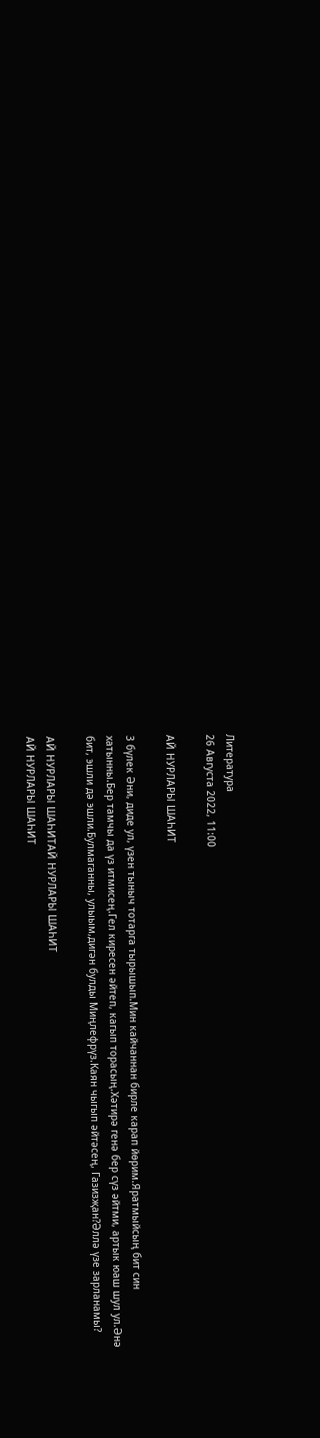Литература
26 Августа 2022, 11:00

АЙ НУРЛАРЫ ШАҺИТ

3 бүлек Әни, диде ул, үзен тыныч тотарга тырышып.Мин кайчаннан бирле карап йөрим.Яратмыйсың бит син хатынны.Бер тамчы да үз итмисең.Гел киресен әйтеп, кагып торасың.Хәтирә генә бер сүз әйтми, артык юаш шул ул.Әнә бит, эшли дә эшли.Булмаганны, улыым,дигән булды Миңлефрүз.Каян чыгып әйтәсең, Газизҗан?Әллә үзе зарланамы?

АЙ НУРЛАРЫ ШАҺИТАЙ НУРЛАРЫ ШАҺИТ
АЙ НУРЛАРЫ ШАҺИТ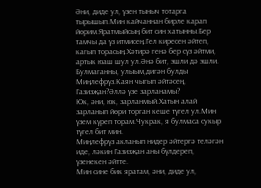Әни, диде ул, үзен тыныч тотарга тырышып.Мин кайчаннан бирле карап йөрим.Яратмыйсың бит син хатынны.Бер тамчы да үз итмисең.Гел киресен әйтеп, кагып торасың.Хәтирә генә бер сүз әйтми, артык юаш шул ул.Әнә бит, эшли дә эшли.
Булмаганны, улыым,дигән булды Миңлефрүз.Каян чыгып әйтәсең, Газизҗан?Әллә үзе зарланамы?
Юк, әни, юк, зарланмый.Хатын алай зарланып йөри торган кеше түгел ул.Мин үзем күреп торам.Чукрак, я булмаса сукыр түгел бит мин.
Миңлефрүз акланып нидер әйтергә теләгән иде, ләкин Газизҗан аны бүлдереп, үзенекен әйтте.
Мин сине бик яратам, әни, диде ул,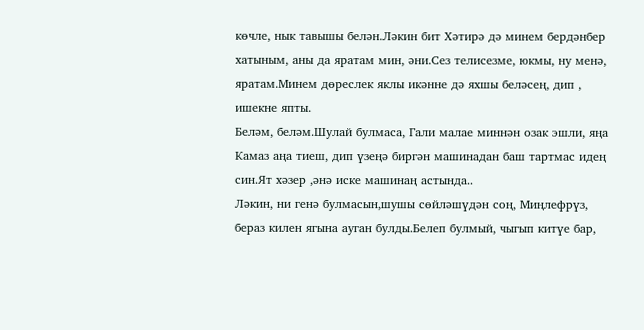көчле, нык тавышы белән.Ләкин бит Хәтирә дә минем бердәнбер хатыным, аны да яратам мин, әни.Сез телисезме, юкмы, ну менә, яратам.Минем дөреслек яклы икәнне дә яхшы беләсең, дип , ишекне япты.
Беләм, беләм.Шулай булмаса, Гали малае миннән озак эшли, яңа Камаз аңа тиеш, дип үзеңә биргән машинадан баш тартмас идең син.Ят хәзер ,әнә иске машинаң астында..
Ләкин, ни генә булмасын,шушы сөйләшүдән соң, Миңлефрүз, бераз килен ягына ауган булды.Белеп булмый, чыгып китүе бар,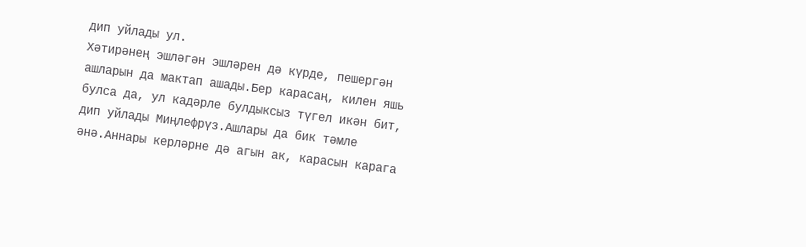дип уйлады ул.
Хәтирәнең эшләгән эшләрен дә күрде, пешергән ашларын да мактап ашады.Бер карасаң, килен яшь булса да, ул кадәрле булдыксыз түгел икән бит, дип уйлады Миңлефрүз.Ашлары да бик тәмле әнә.Аннары керләрне дә агын ак, карасын карага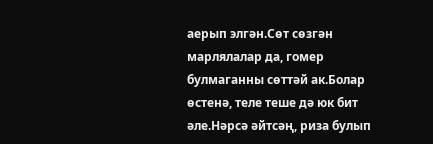аерып элгән.Сөт сөзгән марлялалар да, гомер булмаганны сөттәй ак.Болар өстенә, теле теше дә юк бит әле.Нәрсә әйтсәң, риза булып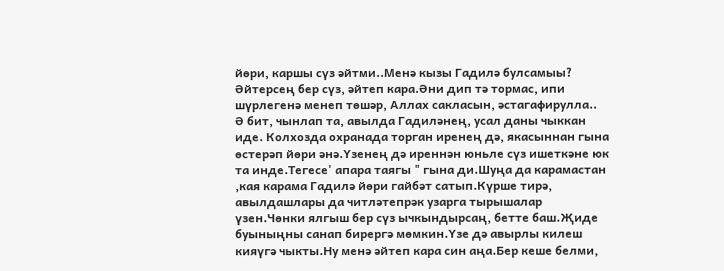йөри, каршы сүз әйтми..Менә кызы Гадилә булсамыы? Әйтерсең бер сүз, әйтеп кара.Әни дип тә тормас, ипи шүрлегенә менеп төшәр, Аллах сакласын, әстагафирулла..
Ә бит, чынлап та, авылда Гадиләнең, усал даны чыккан иде. Колхозда охранада торган иренең дә, якасыннан гына өстерәп йөри әнә.Үзенең дә иреннән юньле сүз ишеткәне юк та инде.Тегесе' апара таягы " гына ди.Шуңа да карамастан ,кая карама Гадилә йөри гайбәт сатып.Күрше тирә, авылдашлары да читләтепрәк узарга тырышалар үзен.Чөнки ялгыш бер сүз ычкындырсаң, бетте баш.Җиде буыныңны санап бирергә мөмкин.Үзе дә авырлы килеш кияүгә чыкты.Ну менә әйтеп кара син аңа.Бер кеше белми,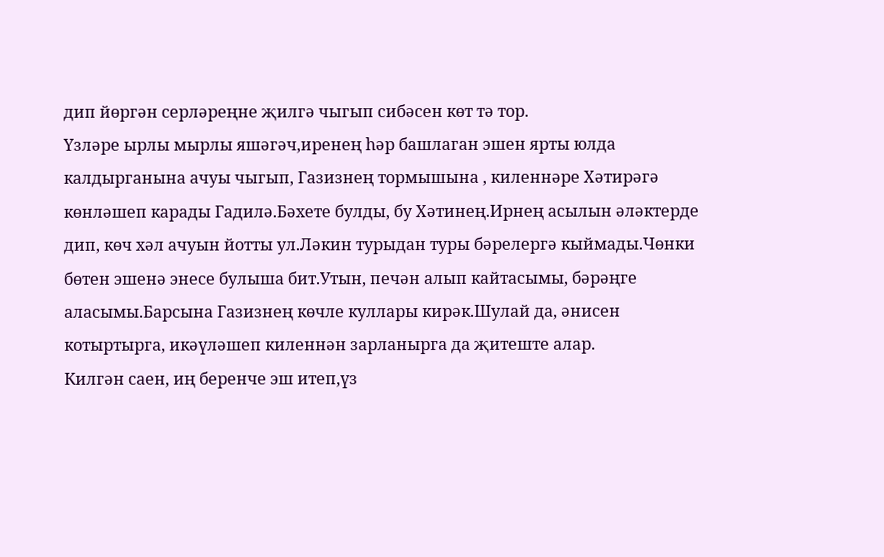дип йөргән серләреңне җилгә чыгып сибәсен көт тә тор.
Үзләре ырлы мырлы яшәгәч,иренең һәр башлаган эшен ярты юлда калдырганына ачуы чыгып, Газизнең тормышына , киленнәре Хәтирәгә көнләшеп карады Гадилә.Бәхете булды, бу Хәтинең.Ирнең асылын әләктерде дип, көч хәл ачуын йотты ул.Ләкин турыдан туры бәрелергә кыймады.Чөнки бөтен эшенә энесе булыша бит.Утын, печән алып кайтасымы, бәрәңге аласымы.Барсына Газизнең көчле куллары кирәк.Шулай да, әнисен котыртырга, икәүләшеп киленнән зарланырга да җитеште алар.
Килгән саен, иң беренче эш итеп,үз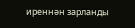иреннән зарланды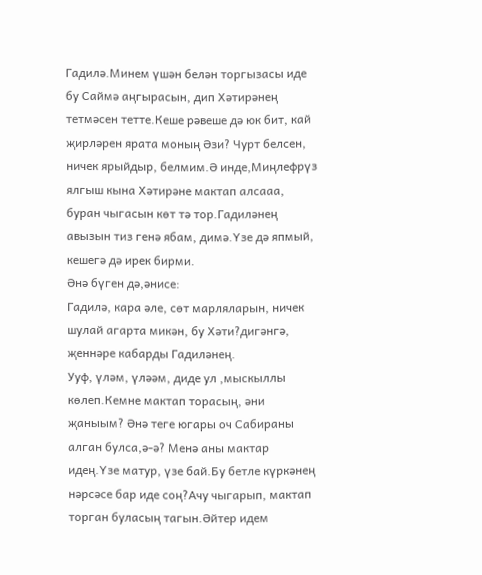Гадилә.Минем үшән белән торгызасы иде бу Саймә аңгырасын, дип Хәтирәнең тетмәсен тетте.Кеше рәвеше дә юк бит, кай җирләрен ярата моның Әзи? Чурт белсен, ничек ярыйдыр, белмим.Ә инде,Миңлефрүз ялгыш кына Хәтирәне мактап алсааа, буран чыгасын көт тә тор.Гадиләнең авызын тиз генә ябам, димә.Үзе дә япмый, кешегә дә ирек бирми.
Әнә бүген дә,әнисе:
Гадилә, кара әле, сөт марляларын, ничек шулай агарта микән, бу Хәти?дигәнгә, җеннәре кабарды Гадиләнең.
Ууф, үләм, үләәм, диде ул ,мыскыллы көлеп.Кемне мактап торасың, әни җаныым? Әнә теге югары оч Сабираны алган булса,ә-ә? Менә аны мактар идең.Үзе матур, үзе бай.Бу бетле күркәнең нәрсәсе бар иде соң?Ачу чыгарып, мактап торган буласың тагын.Әйтер идем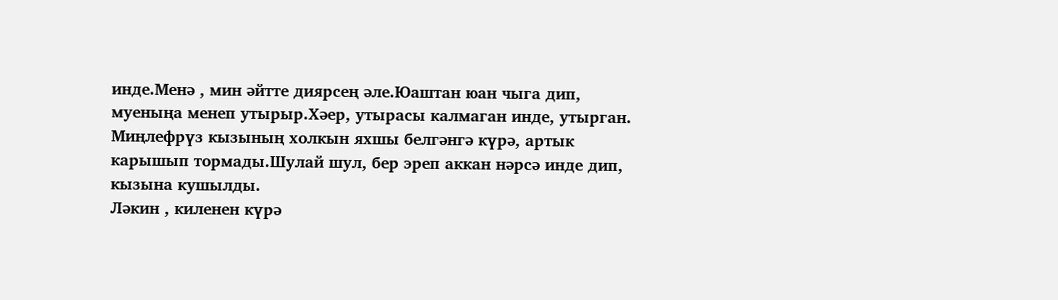инде.Менә , мин әйтте диярсең әле.Юаштан юан чыга дип, муеныңа менеп утырыр.Хәер, утырасы калмаган инде, утырган.
Миңлефрүз кызының холкын яхшы белгәнгә күрә, артык карышып тормады.Шулай шул, бер эреп аккан нәрсә инде дип, кызына кушылды.
Ләкин , киленен күрә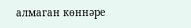алмаган көннәре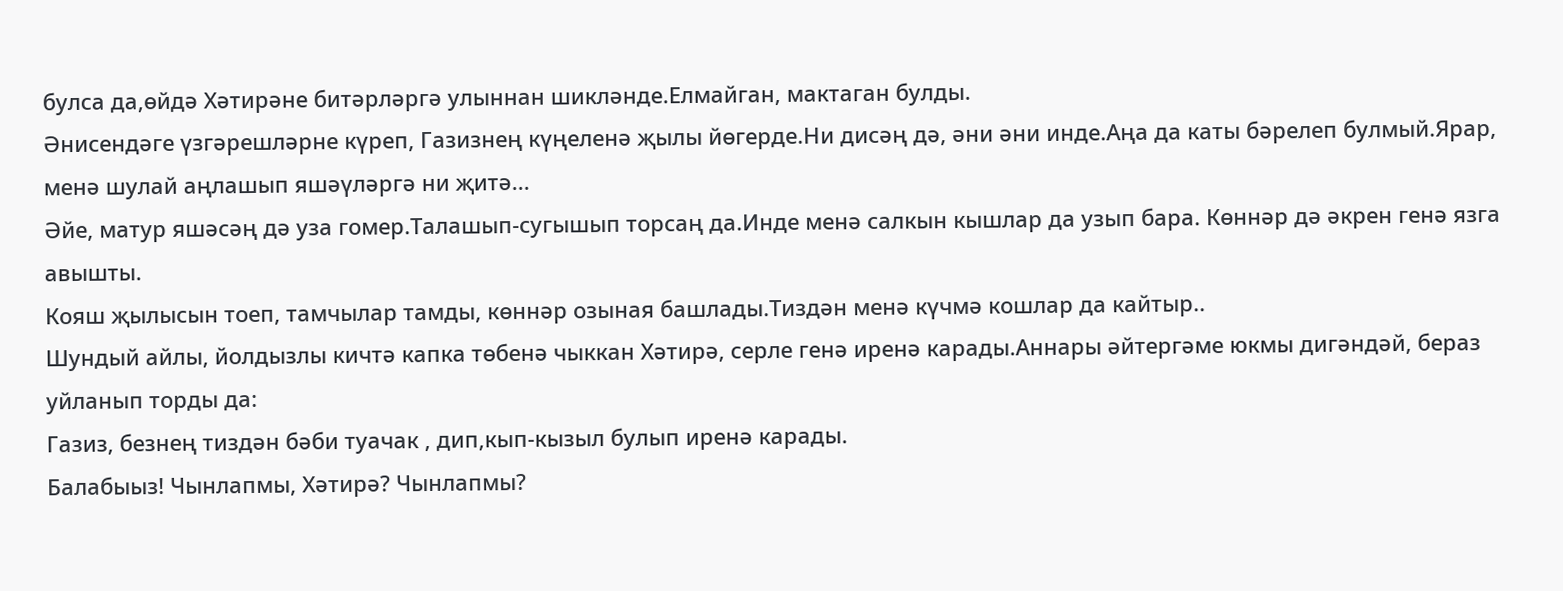булса да,өйдә Хәтирәне битәрләргә улыннан шикләнде.Елмайган, мактаган булды.
Әнисендәге үзгәрешләрне күреп, Газизнең күңеленә җылы йөгерде.Ни дисәң дә, әни әни инде.Аңа да каты бәрелеп булмый.Ярар, менә шулай аңлашып яшәүләргә ни җитә...
Әйе, матур яшәсәң дә уза гомер.Талашып-сугышып торсаң да.Инде менә салкын кышлар да узып бара. Көннәр дә әкрен генә язга авышты.
Кояш җылысын тоеп, тамчылар тамды, көннәр озыная башлады.Тиздән менә күчмә кошлар да кайтыр..
Шундый айлы, йолдызлы кичтә капка төбенә чыккан Хәтирә, серле генә иренә карады.Аннары әйтергәме юкмы дигәндәй, бераз уйланып торды да:
Газиз, безнең тиздән бәби туачак , дип,кып-кызыл булып иренә карады.
Балабыыз! Чынлапмы, Хәтирә? Чынлапмы?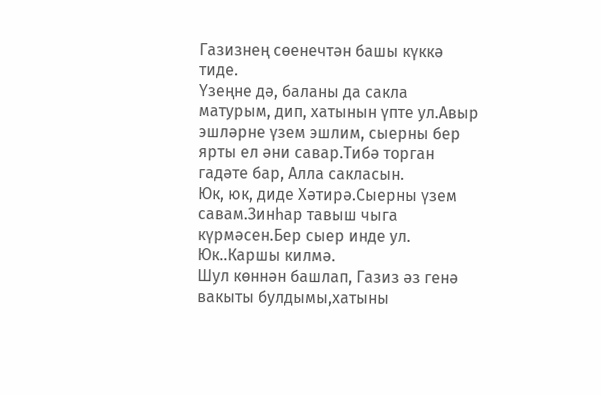Газизнең сөенечтән башы күккә тиде.
Үзеңне дә, баланы да сакла матурым, дип, хатынын үпте ул.Авыр эшләрне үзем эшлим, сыерны бер ярты ел әни савар.Тибә торган гадәте бар, Алла сакласын.
Юк, юк, диде Хәтирә.Сыерны үзем савам.Зинһар тавыш чыга күрмәсен.Бер сыер инде ул.
Юк..Каршы килмә.
Шул көннән башлап, Газиз әз генә вакыты булдымы,хатыны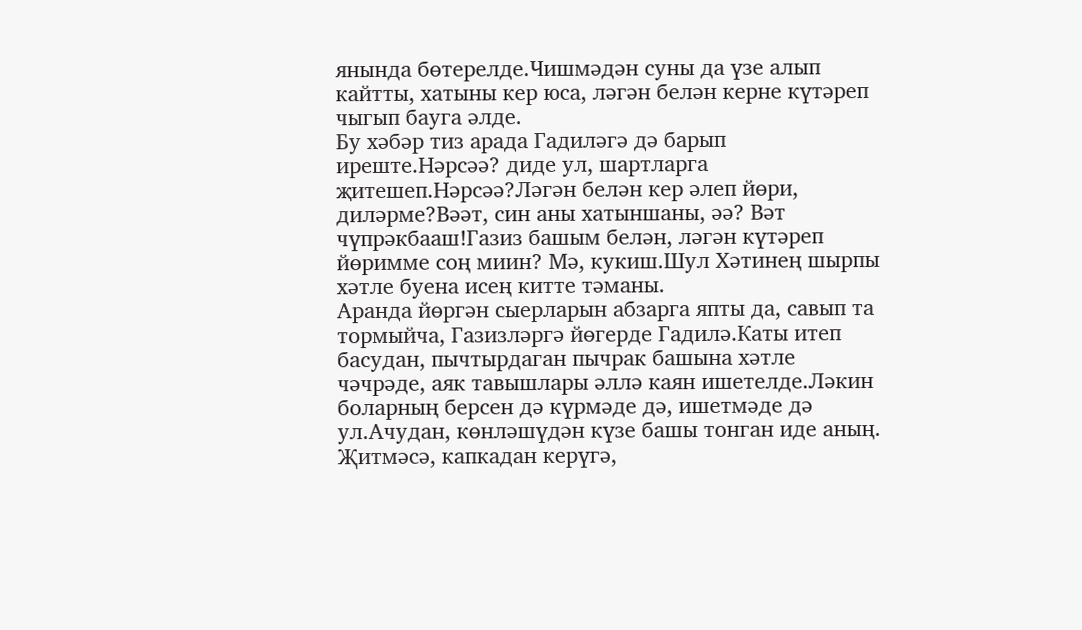янында бөтерелде.Чишмәдән суны да үзе алып кайтты, хатыны кер юса, ләгән белән керне күтәреп чыгып бауга әлде.
Бу хәбәр тиз арада Гадиләгә дә барып иреште.Нәрсәә? диде ул, шартларга җитешеп.Нәрсәә?Ләгән белән кер әлеп йөри, диләрме?Вәәт, син аны хатыншаны, әә? Вәт чүпрәкбааш!Газиз башым белән, ләгән күтәреп йөримме соң миин? Мә, кукиш.Шул Хәтинең шырпы хәтле буена исең китте тәманы.
Аранда йөргән сыерларын абзарга япты да, савып та тормыйча, Газизләргә йөгерде Гадилә.Каты итеп басудан, пычтырдаган пычрак башына хәтле чәчрәде, аяк тавышлары әллә каян ишетелде.Ләкин боларның берсен дә күрмәде дә, ишетмәде дә ул.Ачудан, көнләшүдән күзе башы тонган иде аның.
Җитмәсә, капкадан керүгә,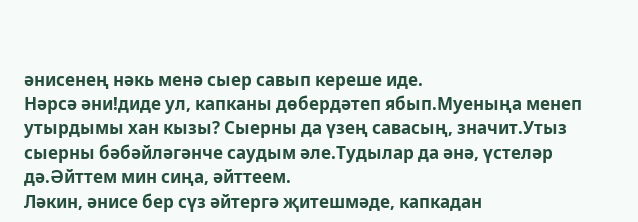әнисенең нәкь менә сыер савып кереше иде.
Нәрсә әни!диде ул, капканы дөбердәтеп ябып.Муеныңа менеп утырдымы хан кызы? Сыерны да үзең савасың, значит.Утыз сыерны бәбәйләгәнче саудым әле.Тудылар да әнә, үстеләр дә.Әйттем мин сиңа, әйттеем.
Ләкин, әнисе бер сүз әйтергә җитешмәде, капкадан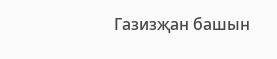Газизҗан башын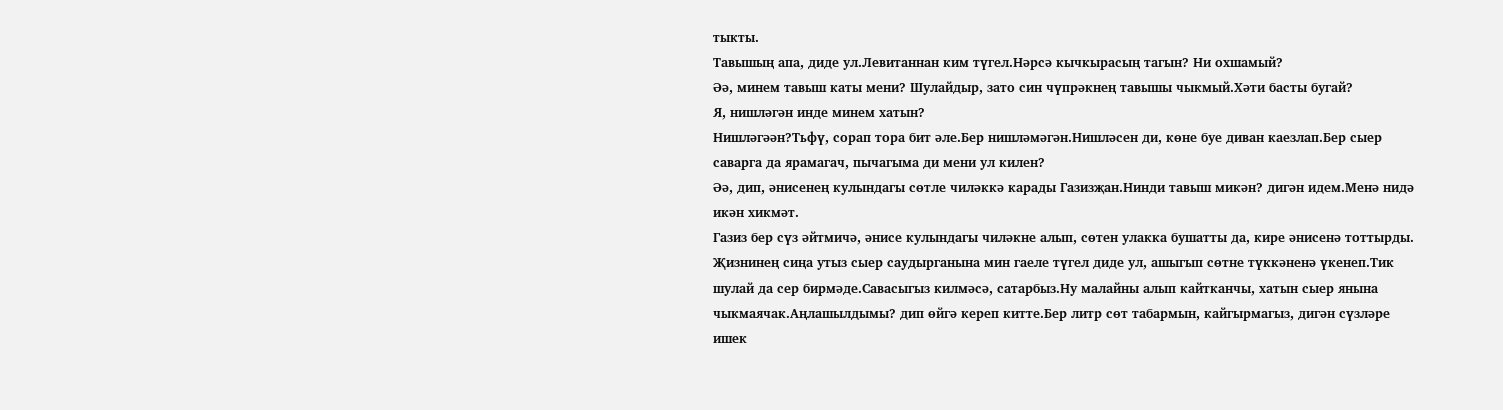тыкты.
Тавышың апа, диде ул.Левитаннан ким түгел.Нәрсә кычкырасың тагын? Ни охшамый?
Әә, минем тавыш каты мени? Шулайдыр, зато син чүпрәкнең тавышы чыкмый.Хәти басты бугай?
Я, нишләгән инде минем хатын?
Нишләгәән?Тьфү, сорап тора бит әле.Бер нишләмәгән.Нишләсен ди, көне буе диван каезлап.Бер сыер саварга да ярамагач, пычагыма ди мени ул килен?
Әә, дип, әнисенең кулындагы сөтле чиләккә карады Газизҗан.Нинди тавыш микән? дигән идем.Менә нидә икән хикмәт.
Газиз бер сүз әйтмичә, әнисе кулындагы чиләкне алып, сөтен улакка бушатты да, кире әнисенә тоттырды.
Җизнинең сиңа утыз сыер саудырганына мин гаеле түгел диде ул, ашыгып сөтне түккәненә үкенеп.Тик шулай да сер бирмәде.Савасыгыз килмәсә, сатарбыз.Ну малайны алып кайтканчы, хатын сыер янына чыкмаячак.Аңлашылдымы? дип өйгә кереп китте.Бер литр сөт табармын, кайгырмагыз, дигән сүзләре ишек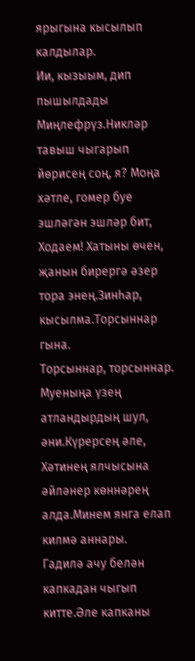ярыгына кысылып калдылар.
Ии, кызыым, дип пышылдады Миңлефрүз.Никләр тавыш чыгарып йөрисең соң, я? Моңа хәтле, гомер буе эшләгән эшләр бит, Ходаем! Хатыны өчен, җанын бирергә әзер тора энең.Зинһар, кысылма.Торсыннар гына.
Торсыннар, торсыннар. Муеныңа үзең атландырдың шул, әни.Күрерсең әле, Хәтинең ялчысына әйләнер көннәрең алда.Минем янга елап килмә аннары.
Гадилә ачу белән капкадан чыгып китте.Әле капканы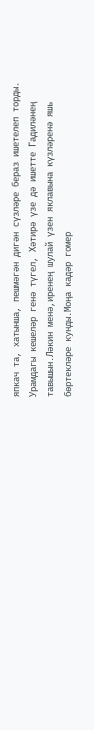япкач та, хатынша, пешмәгән дигән сүзләре бераз ишетелеп торды.
Урамдагы кешеләр генә түгел, Хәтирә үзе дә ишетте Гадиләнең тавышын.Ләкин менә,иренең шулай үзен яклавына күзләренә яшь бөртекләре кунды.Моңа кадәр гомер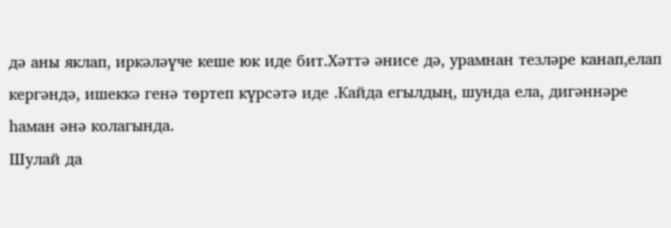дә аны яклап, иркәләүче кеше юк иде бит.Хәттә әнисе дә, урамнан тезләре канап,елап кергәндә, ишеккә генә төртеп күрсәтә иде .Кайда егылдың, шунда ела, дигәннәре һаман әнә колагында.
Шулай да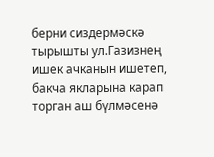берни сиздермәскә тырышты ул.Газизнең ишек ачканын ишетеп, бакча якларына карап торган аш бүлмәсенә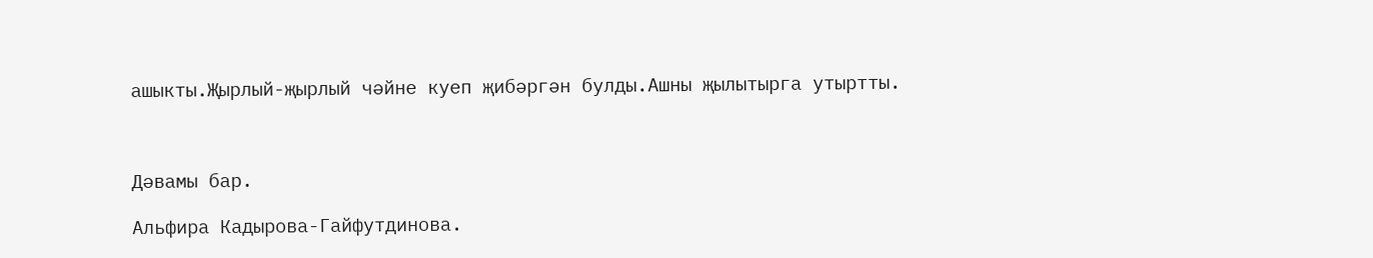ашыкты.Җырлый-җырлый чәйне куеп җибәргән булды.Ашны җылытырга утыртты.



Дәвамы бар.

Альфира Кадырова-Гайфутдинова.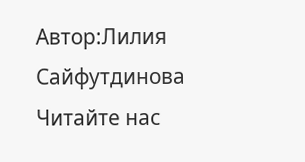Автор:Лилия Сайфутдинова
Читайте нас